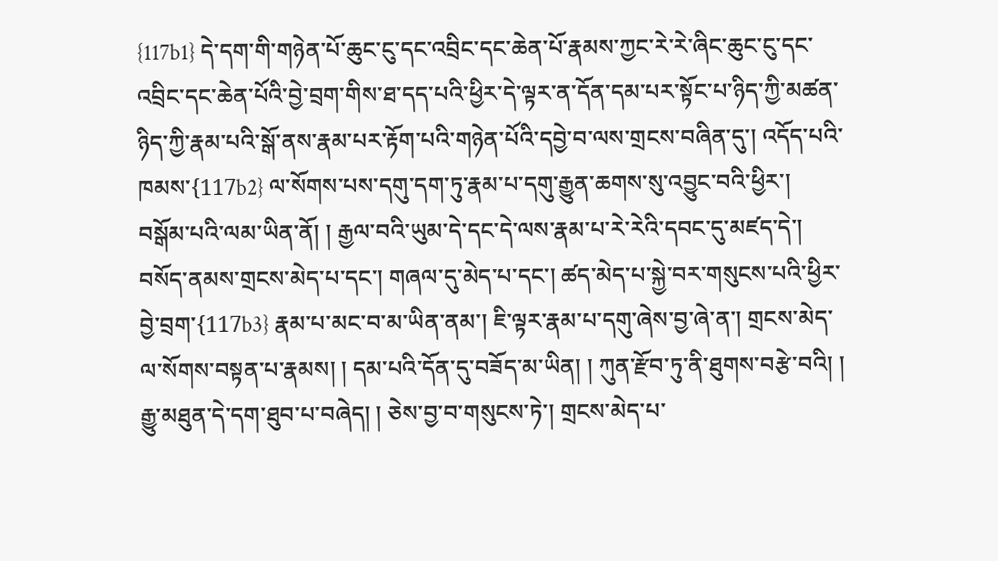{117b1} དེ་དག་གི་གཉེན་པོ་ཆུང་ངུ་དང་འབྲིང་དང་ཆེན་པོ་རྣམས་ཀྱང་རེ་རེ་ཞིང་ཆུང་ངུ་དང་འབྲིང་དང་ཆེན་པོའི་བྱེ་བྲག་གིས་ཐ་དད་པའི་ཕྱིར་དེ་ལྟར་ན་དོན་དམ་པར་སྟོང་པ་ཉིད་ཀྱི་མཚན་ཉིད་ཀྱི་རྣམ་པའི་སྒོ་ནས་རྣམ་པར་རྟོག་པའི་གཉེན་པོའི་དབྱེ་བ་ལས་གྲངས་བཞིན་དུ་། འདོད་པའི་ཁམས་{117b2} ལ་སོགས་པས་དགུ་དག་ཏུ་རྣམ་པ་དགུ་རྒྱུན་ཆགས་སུ་འབྱུང་བའི་ཕྱིར་། བསྒོམ་པའི་ལམ་ཡིན་ནོ། ། རྒྱལ་བའི་ཡུམ་དེ་དང་དེ་ལས་རྣམ་པ་རེ་རེའི་དབང་དུ་མཛད་དེ་། བསོད་ནམས་གྲངས་མེད་པ་དང་། གཞལ་དུ་མེད་པ་དང་། ཚད་མེད་པ་སྐྱེ་བར་གསུངས་པའི་ཕྱིར་བྱེ་བྲག་{117b3} རྣམ་པ་མང་བ་མ་ཡིན་ནམ་། ཇི་ལྟར་རྣམ་པ་དགུ་ཞེས་བྱ་ཞེ་ན་། གྲངས་མེད་ལ་སོགས་བསྟན་པ་རྣམས། ། དམ་པའི་དོན་དུ་བཟོད་མ་ཡིན། ། ཀུན་རྫོབ་ཏུ་ནི་ཐུགས་བརྩེ་བའི། ། རྒྱུ་མཐུན་དེ་དག་ཐུབ་པ་བཞེད། ། ཅེས་བྱ་བ་གསུངས་ཏེ་། གྲངས་མེད་པ་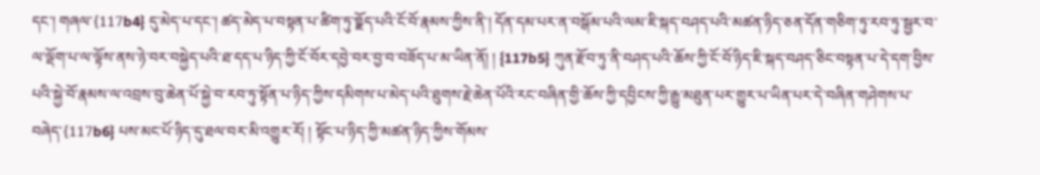དང་། གཞལ་{117b4} དུ་མེད་པ་དང་། ཚད་མེད་པ་བསྟན་པ་ཚིག་ཏུ་བྲྗོད་པའི་ངོ་བོ་རྣམས་ཀྱིས་ནི་། དོན་དམ་པར་ན་བསྒོམ་པའི་ལམ་ཇི་སྐད་བཤད་པའི་མཚན་ཉིད་ཅན་དོན་གཅིག་ཏུ་རབ་ཏུ་སྦྱར་བ་ལ་ལྡོག་པ་ལ་ལྟོས་ནས་ཉེ་བར་བསྐྱེད་པའི་ཐ་དད་པ་ཉིད་ཀྱི་ངོ་བོར་དབྱེ་བར་བྱ་བ་བཟོད་པ་མ་ཡིན་ནོ། ། {117b5} ཀུན་རྫོབ་ཏུ་ནི་བཤད་པའི་ཆོས་ཀྱི་ངོ་བོ་ཉིད་ཇི་སྐད་བཤད་ཅིང་བསྟན་པ་དེ་དག་བྱིས་པའི་སྐྱེ་བོ་རྣམས་ལ་འབྲས་བུ་ཆེན་པོ་སྐྱེ་བ་རབ་ཏུ་སྟོན་པ་ཉིད་ཀྱིས་དམིགས་པ་མེད་པའི་ཐུགས་རྗེ་ཆེན་པོའི་རང་བཞིན་གྱི་ཆོས་ཀྱི་དབྱིངས་ཀྱི་རྒྱུ་མཐུན་པར་གྱུར་པ་ཡིན་པར་དེ་བཞིན་གཤེགས་པ་བཞེད་{117b6} པས་མང་པོ་ཉིད་དུ་ཐལ་བར་མི་འགྱུར་རོ། ། སྟོང་པ་ཉིད་ཀྱི་མཚན་ཉིད་ཀྱིས་གོམས་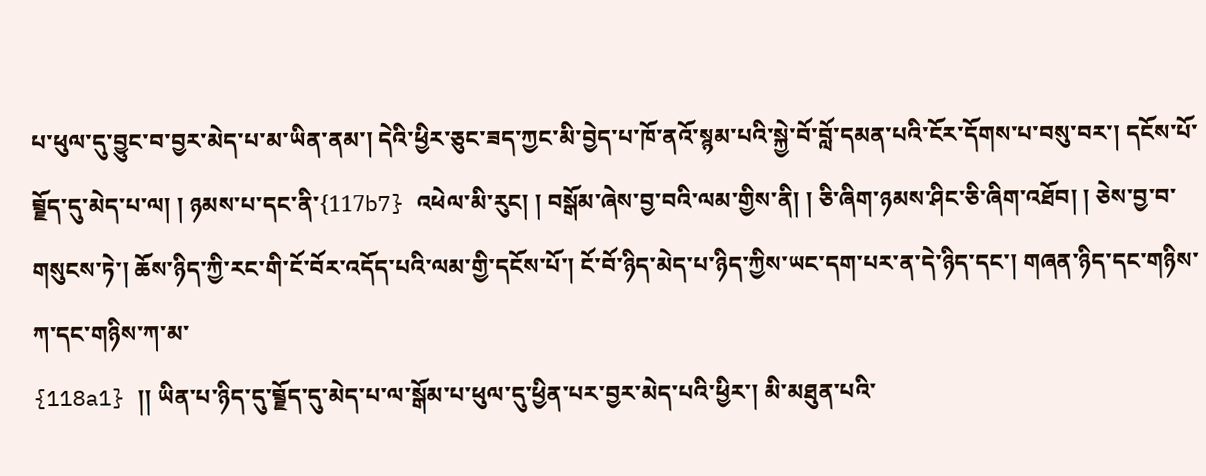པ་ཕུལ་དུ་བྱུང་བ་བྱར་མེད་པ་མ་ཡིན་ནམ་། དེའི་ཕྱིར་ཅུང་ཟད་ཀྱང་མི་བྱེད་པ་ཁོ་ནའོ་སྙམ་པའི་སྐྱེ་བོ་བློ་དམན་པའི་ངོར་དོགས་པ་བསུ་བར་། དངོས་པོ་བྲྗོད་དུ་མེད་པ་ལ། ། ཉམས་པ་དང་ནི་{117b7} འཕེལ་མི་རུང། ། བསྒོམ་ཞེས་བྱ་བའི་ལམ་གྱིས་ནི། ། ཅི་ཞིག་ཉམས་ཤིང་ཅི་ཞིག་འཐོབ། ། ཅེས་བྱ་བ་གསུངས་ཏེ་། ཆོས་ཉིད་ཀྱི་རང་གི་ངོ་བོར་འདོད་པའི་ལམ་གྱི་དངོས་པོ་། ངོ་བོ་ཉིད་མེད་པ་ཉིད་ཀྱིས་ཡང་དག་པར་ན་དེ་ཉིད་དང་། གཞན་ཉིད་དང་གཉིས་ཀ་དང་གཉིས་ཀ་མ་
{118a1} །། ཡིན་པ་ཉིད་དུ་བྲྗོད་དུ་མེད་པ་ལ་སྒོམ་པ་ཕུལ་དུ་ཕྱིན་པར་བྱར་མེད་པའི་ཕྱིར་། མི་མཐུན་པའི་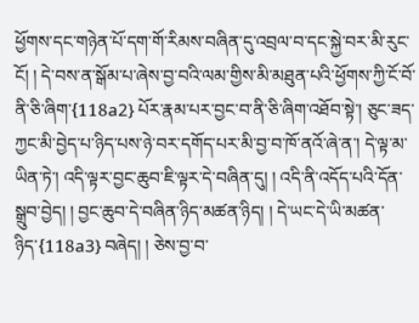ཕྱོགས་དང་གཉེན་པོ་དག་གོ་རིམས་བཞིན་དུ་འབྲལ་བ་དང་སྐྱེ་བར་མི་རུང་ངོ། ། དེ་བས་ན་སྒོམ་པ་ཞེས་བྱ་བའི་ལམ་གྱིས་མི་མཐུན་པའི་ཕྱོགས་ཀྱི་ངོ་བོ་ནི་ཅི་ཞིག་{118a2} པོར་རྣམ་པར་བྱང་བ་ནི་ཅི་ཞིག་འཐོབ་སྟེ་། ཅུང་ཟད་ཀྱང་མི་བྱེད་པ་ཉིད་པས་ཉེ་བར་དགོད་པར་མི་བྱ་བ་ཁོ་ནའོ་ཞེ་ན་། དེ་ལྟ་མ་ཡིན་ཏེ་། འདི་ལྟར་བྱང་ཆུབ་ཇི་ལྟར་དེ་བཞིན་དུ། ། འདི་ནི་འདོད་པའི་དོན་སྒྲུབ་བྱེད། ། བྱང་ཆུབ་དེ་བཞིན་ཉིད་མཚན་ཉིད། ། དེ་ཡང་དེ་ཡི་མཚན་ཉིད་{118a3} བཞེད། ། ཅེས་བྱ་བ་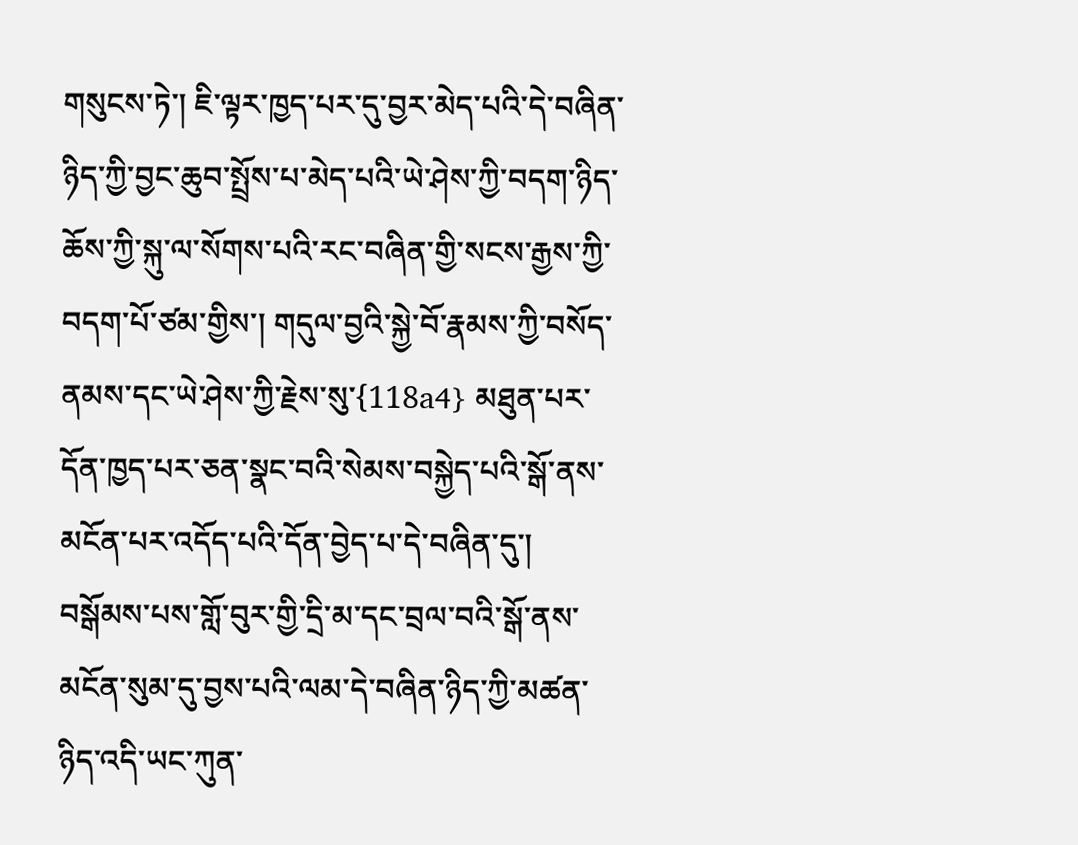གསུངས་ཏེ་། ཇི་ལྟར་ཁྱད་པར་དུ་བྱར་མེད་པའི་དེ་བཞིན་ཉིད་ཀྱི་བྱང་ཆུབ་སྤྲོས་པ་མེད་པའི་ཡེ་ཤེས་ཀྱི་བདག་ཉིད་ཆོས་ཀྱི་སྐུ་ལ་སོགས་པའི་རང་བཞིན་གྱི་སངས་རྒྱས་ཀྱི་བདག་པོ་ཙམ་གྱིས་། གདུལ་བྱའི་སྐྱེ་བོ་རྣམས་ཀྱི་བསོད་ནམས་དང་ཡེ་ཤེས་ཀྱི་རྗེས་སུ་{118a4} མཐུན་པར་དོན་ཁྱད་པར་ཅན་སྣང་བའི་སེམས་བསྐྱེད་པའི་སྒོ་ནས་མངོན་པར་འདོད་པའི་དོན་བྱེད་པ་དེ་བཞིན་དུ་། བསྒོམས་པས་གློ་བུར་གྱི་དྲི་མ་དང་བྲལ་བའི་སྒོ་ནས་མངོན་སུམ་དུ་བྱས་པའི་ལམ་དེ་བཞིན་ཉིད་ཀྱི་མཚན་ཉིད་འདི་ཡང་ཀུན་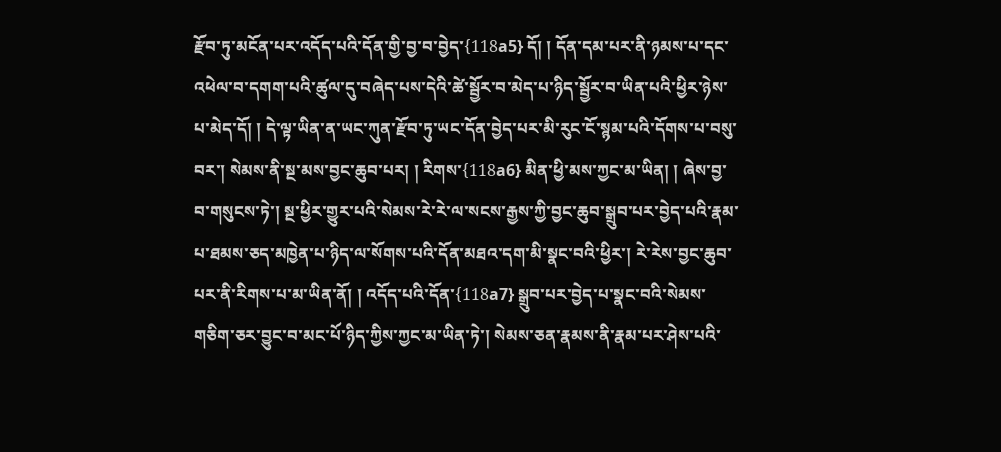རྫོབ་ཏུ་མངོན་པར་འདོད་པའི་དོན་གྱི་བྱ་བ་བྱེད་{118a5} དོ། ། དོན་དམ་པར་ནི་ཉམས་པ་དང་འཕེལ་བ་དགག་པའི་ཚུལ་དུ་བཞེད་པས་དེའི་ཚེ་སྦྱོར་བ་མེད་པ་ཉིད་སྦྱོར་བ་ཡིན་པའི་ཕྱིར་ཉེས་པ་མེད་དོ། ། དེ་ལྟ་ཡིན་ན་ཡང་ཀུན་རྫོབ་ཏུ་ཡང་དོན་བྱེད་པར་མི་རུང་ངོ་སྙམ་པའི་དོགས་པ་བསུ་བར་། སེམས་ནི་སྔ་མས་བྱང་ཆུབ་པར། ། རིགས་{118a6} མིན་ཕྱི་མས་ཀྱང་མ་ཡིན། ། ཞེས་བྱ་བ་གསུངས་ཏེ་། སྔ་ཕྱིར་གྱུར་པའི་སེམས་རེ་རེ་ལ་སངས་རྒྱས་ཀྱི་བྱང་ཆུབ་སྒྲུབ་པར་བྱེད་པའི་རྣམ་པ་ཐམས་ཅད་མཁྱེན་པ་ཉིད་ལ་སོགས་པའི་དོན་མཐའ་དག་མི་སྣང་བའི་ཕྱིར་། རེ་རེས་བྱང་ཆུབ་པར་ནི་རིགས་པ་མ་ཡིན་ནོ། ། འདོད་པའི་དོན་{118a7} སྒྲུབ་པར་བྱེད་པ་སྣང་བའི་སེམས་གཅིག་ཅར་བྱུང་བ་མང་པོ་ཉིད་ཀྱིས་ཀྱང་མ་ཡིན་ཏེ་། སེམས་ཅན་རྣམས་ནི་རྣམ་པར་ཤེས་པའི་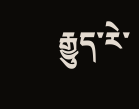རྒྱུད་རེ་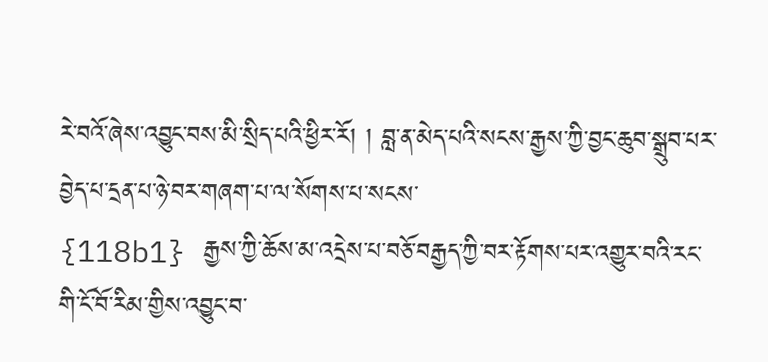རེ་བའོ་ཞེས་འབྱུང་བས་མི་སྲིད་པའི་ཕྱིར་རོ། ། བླ་ན་མེད་པའི་སངས་རྒྱས་ཀྱི་བྱང་ཆུབ་སྒྲུབ་པར་བྱེད་པ་དྲན་པ་ཉེ་བར་གཞག་པ་ལ་སོགས་པ་སངས་
{118b1} རྒྱས་ཀྱི་ཆོས་མ་འདྲེས་པ་བཅོ་བརྒྱད་ཀྱི་བར་རྟོགས་པར་འགྱུར་བའི་རང་གི་ངོ་བོ་རིམ་གྱིས་འབྱུང་བ་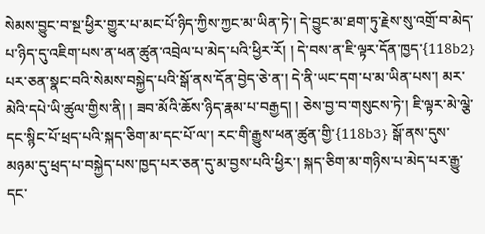སེམས་བྱུང་བ་སྔ་ཕྱིར་གྱུར་པ་མང་པོ་ཉིད་ཀྱིས་ཀྱང་མ་ཡིན་ཏེ་། དེ་བྱུང་མ་ཐག་ཏུ་རྗེས་སུ་འགྲོ་བ་མེད་པ་ཉིད་དུ་འཇིག་པས་ན་ཕན་ཚུན་འབྲེལ་པ་མེད་པའི་ཕྱིར་རོ། ། དེ་བས་ན་ཇི་ལྟར་དོན་ཁྱད་{118b2} པར་ཅན་སྣང་བའི་སེམས་བསྐྱེད་པའི་སྒོ་ནས་དོན་བྱེད་ཅེ་ན་། དེ་ནི་ཡང་དག་པ་མ་ཡིན་པས་། མར་མེའི་དཔེ་ཡི་ཚུལ་གྱིས་ནི། ། ཟབ་མོའི་ཆོས་ཉིད་རྣམ་པ་བརྒྱད། ། ཅེས་བྱ་བ་གསུངས་ཏེ་། ཇི་ལྟར་མེ་ལྕེ་དང་སྙིང་པོ་ཕྲད་པའི་སྐད་ཅིག་མ་དང་པོ་ལ་། རང་གི་རྒྱུས་ཕན་ཚུན་གྱི་{118b3} སྒོ་ནས་དུས་མཉམ་དུ་ཕྲད་པ་བསྐྱེད་པས་ཁྱད་པར་ཅན་དུ་མ་བྱས་པའི་ཕྱིར་། སྐད་ཅིག་མ་གཉིས་པ་མེད་པར་རྒྱུ་དང་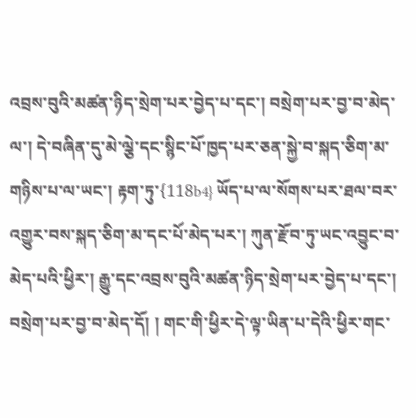འབྲས་བུའི་མཚན་ཉིད་སྲེག་པར་བྱེད་པ་དང་། བསྲེག་པར་བྱ་བ་མེད་ལ་། དེ་བཞིན་དུ་མེ་ལྕེ་དང་སྙིང་པོ་ཁྱད་པར་ཅན་སྐྱེ་བ་སྐད་ཅིག་མ་གཉིས་པ་ལ་ཡང་། རྟག་ཏུ་{118b4} ཡོད་པ་ལ་སོགས་པར་ཐལ་བར་འགྱུར་བས་སྐད་ཅིག་མ་དང་པོ་མེད་པར་། ཀུན་རྫོབ་ཏུ་ཡང་འབྱུང་བ་མེད་པའི་ཕྱིར་། རྒྱུ་དང་འབྲས་བུའི་མཚན་ཉིད་སྲེག་པར་བྱེད་པ་དང་། བསྲེག་པར་བྱ་བ་མེད་དོ། ། གང་གི་ཕྱིར་དེ་ལྟ་ཡིན་པ་དེའི་ཕྱིར་གང་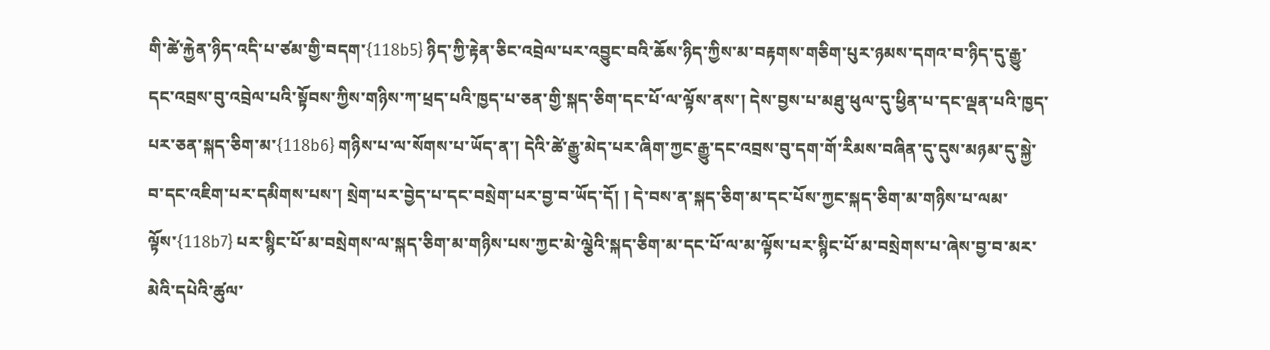གི་ཚེ་རྐྱེན་ཉིད་འདི་པ་ཙམ་གྱི་བདག་{118b5} ཉིད་ཀྱི་རྟེན་ཅིང་འབྲེལ་པར་འབྱུང་བའི་ཆོས་ཉིད་ཀྱིས་མ་བརྟགས་གཅིག་པུར་ཉམས་དགའ་བ་ཉིད་དུ་རྒྱུ་དང་འབྲས་བུ་འབྲེལ་པའི་སྟོབས་ཀྱིས་གཉིས་ཀ་ཕྲད་པའི་ཁྱད་པ་ཅན་གྱི་སྐད་ཅིག་དང་པོ་ལ་ལྟོས་ནས་། དེས་བྱས་པ་མཐུ་ཕུལ་དུ་ཕྱིན་པ་དང་ལྡན་པའི་ཁྱད་པར་ཅན་སྐད་ཅིག་མ་{118b6} གཉིས་པ་ལ་སོགས་པ་ཡོད་ན་། དེའི་ཚེ་རྒྱུ་མེད་པར་ཞིག་ཀྱང་རྒྱུ་དང་འབྲས་བུ་དག་གོ་རིམས་བཞིན་དུ་དུས་མཉམ་དུ་སྐྱེ་བ་དང་འཇིག་པར་དམིགས་པས་། སྲེག་པར་བྱེད་པ་དང་བསྲེག་པར་བྱ་བ་ཡོད་དོ། ། དེ་བས་ན་སྐད་ཅིག་མ་དང་པོས་ཀྱང་སྐད་ཅིག་མ་གཉིས་པ་ལམ་ལྟོས་{118b7} པར་སྙིང་པོ་མ་བསྲེགས་ལ་སྐད་ཅིག་མ་གཉིས་པས་ཀྱང་མེ་ལྕེའི་སྐད་ཅིག་མ་དང་པོ་ལ་མ་ལྟོས་པར་སྙིང་པོ་མ་བསྲེགས་པ་ཞེས་བྱ་བ་མར་མེའི་དཔེའི་ཚུལ་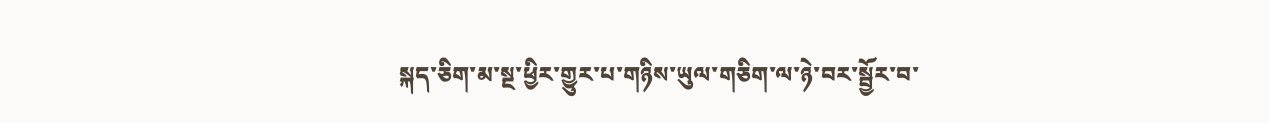སྐད་ཅིག་མ་སྔ་ཕྱིར་གྱུར་པ་གཉིས་ཡུལ་གཅིག་ལ་ཉེ་བར་སྦྱོར་བ་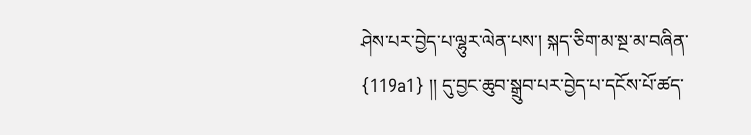ཤེས་པར་བྱེད་པ་ལྷུར་ལེན་པས་། སྐད་ཅིག་མ་སྔ་མ་བཞིན་
{119a1} །། དུ་བྱང་ཆུབ་སྒྲུབ་པར་བྱེད་པ་དངོས་པོ་ཚད་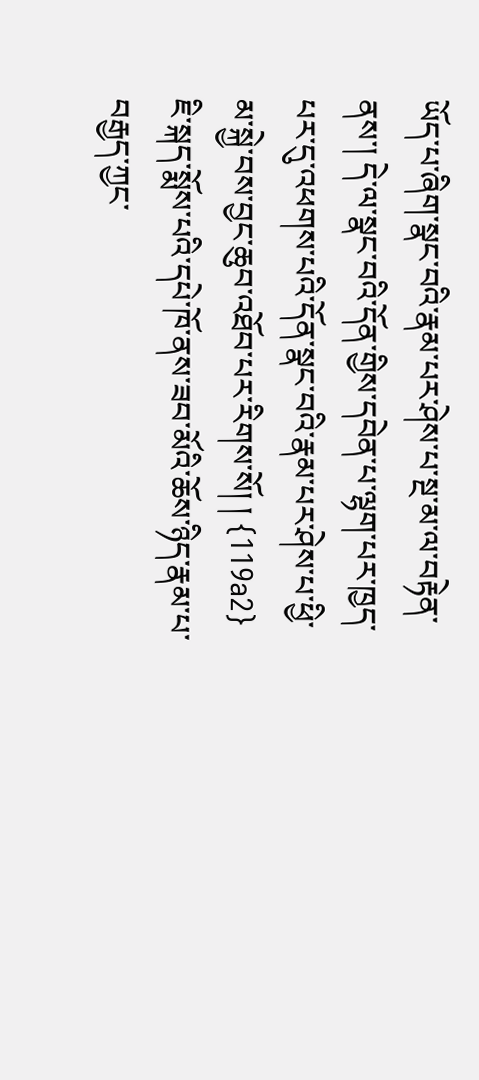ཡོད་པ་ཞིག་སྣང་བའི་རྣམ་པར་ཤེས་པ་སྔ་མ་ལ་བརྟེན་ནས་། དེ་ལ་སྣང་བའི་དོན་གྱིས་དབེན་པ་ལྷག་པར་ཁྱད་པར་དུ་འཕགས་པའི་དོན་སྣང་བའི་རྣམ་པར་ཤེས་པ་ཕྱི་མ་སྐྱེ་བས་བྱང་ཆུབ་འཐོབ་པར་རིགས་སོ། ། {119a2} ཇི་སྐད་སྨོས་པའི་དཔེ་ཁོ་ནས་ཟབ་མོའི་ཆོས་ཉིད་རྣམ་པ་བརྒྱད་ཀྱང་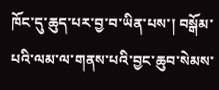ཁོང་དུ་ཆུད་པར་བྱ་བ་ཡིན་པས་། བསྒོམ་པའི་ལམ་ལ་གནས་པའི་བྱང་ཆུབ་སེམས་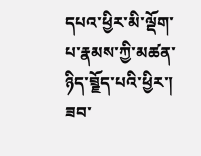དཔའ་ཕྱིར་མི་ལྡོག་པ་རྣམས་ཀྱི་མཚན་ཉིད་བྲྗོད་པའི་ཕྱིར་། ཟབ་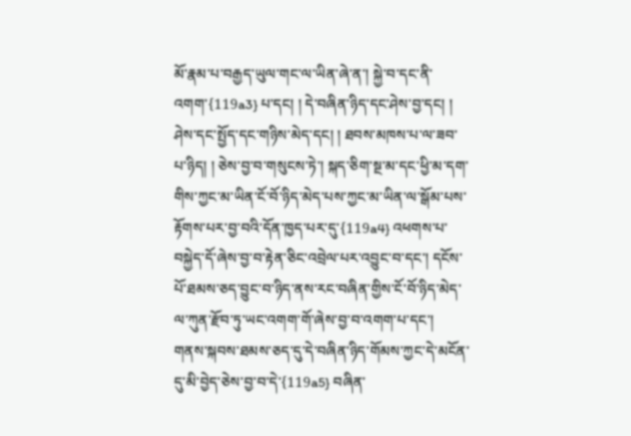མོ་རྣམ་པ་བརྒྱད་ཡུལ་གང་ལ་ཡིན་ཞེ་ན་། སྐྱེ་བ་དང་ནི་འགག་{119a3} པ་དང། ། དེ་བཞིན་ཉིད་དང་ཤེས་བྱ་དང། ། ཤེས་དང་སྤྱོད་དང་གཉིས་མེད་དང། ། ཐབས་མཁས་པ་ལ་ཟབ་པ་ཉིད། ། ཅེས་བྱ་བ་གསུངས་ཏེ་། སྐད་ཅིག་སྔ་མ་དང་ཕྱི་མ་དག་གིས་ཀྱང་མ་ཡིན་ངོ་བོ་ཉིད་མེད་པས་ཀྱང་མ་ཡིན་ལ་སྒོམ་པས་རྟོགས་པར་བྱ་བའི་དོན་ཁྱད་པར་དུ་{119a4} འཕགས་པ་བསྐྱེད་དོ་ཞེས་བྱ་བ་རྟེན་ཅིང་འབྲེལ་པར་འབྱུང་བ་དང་། དངོས་པོ་ཐམས་ཅད་བྱུང་བ་ཉིད་ནས་རང་བཞིན་གྱིས་ངོ་བོ་ཉིད་མེད་ལ་ཀུན་རྫོབ་ཏུ་ཡང་འགག་གོ་ཞེས་བྱ་བ་འགག་པ་དང་། གནས་སྐབས་ཐམས་ཅད་དུ་དེ་བཞིན་ཉིད་གོམས་ཀྱང་དེ་མངོན་དུ་མི་བྱེད་ཅེས་བྱ་བ་དེ་{119a5} བཞིན་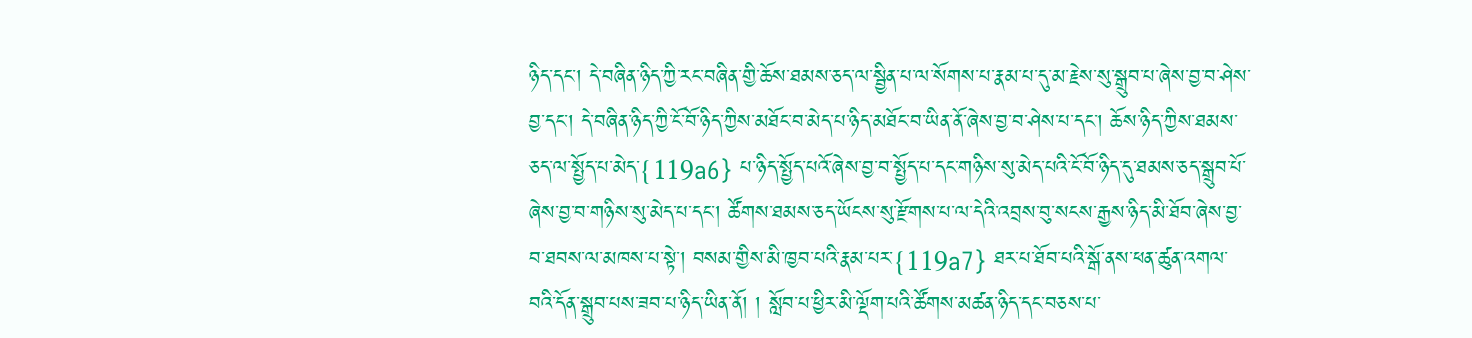ཉིད་དང་། དེ་བཞིན་ཉིད་ཀྱི་རང་བཞིན་གྱི་ཆོས་ཐམས་ཅད་ལ་སྦྱིན་པ་ལ་སོགས་པ་རྣམ་པ་དུ་མ་རྗེས་སུ་སྒྲུབ་པ་ཞེས་བྱ་བ་ཤེས་བྱ་དང་། དེ་བཞིན་ཉིད་ཀྱི་ངོ་བོ་ཉིད་ཀྱིས་མཐོང་བ་མེད་པ་ཉིད་མཐོང་བ་ཡིན་ནོ་ཞེས་བྱ་བ་ཤེས་པ་དང་། ཆོས་ཉིད་ཀྱིས་ཐམས་ཅད་ལ་སྤྱོད་པ་མེད་{119a6} པ་ཉིད་སྤྱོད་པའོ་ཞེས་བྱ་བ་སྤྱོད་པ་དང་གཉིས་སུ་མེད་པའི་ངོ་བོ་ཉིད་དུ་ཐམས་ཅད་སྒྲུབ་པོ་ཞེས་བྱ་བ་གཉིས་སུ་མེད་པ་དང་། ཚོགས་ཐམས་ཅད་ཡོངས་སུ་རྫོགས་པ་ལ་དེའི་འབྲས་བུ་སངས་རྒྱས་ཉིད་མི་ཐོབ་ཞེས་བྱ་བ་ཐབས་ལ་མཁས་པ་སྟེ་། བསམ་གྱིས་མི་ཁྱབ་པའི་རྣམ་པར་{119a7} ཐར་པ་ཐོབ་པའི་སྒོ་ནས་ཕན་ཚུན་འགལ་བའི་དོན་སྒྲུབ་པས་ཟབ་པ་ཉིད་ཡིན་ནོ། ། སློབ་པ་ཕྱིར་མི་ལྡོག་པའི་ཚོགས་མཚན་ཉིད་དང་བཅས་པ་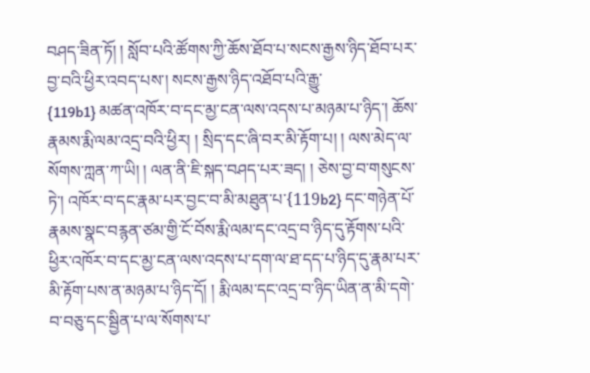བཤད་ཟིན་ཏོ། ། སློབ་པའི་ཚོགས་ཀྱི་ཆོས་ཐོབ་པ་སངས་རྒྱས་ཉིད་ཐོབ་པར་བྱ་བའི་ཕྱིར་འབད་པས་། སངས་རྒྱས་ཉིད་འཐོབ་པའི་རྒྱུ་
{119b1} མཚན་འཁོར་བ་དང་མྱ་ངན་ལས་འདས་པ་མཉམ་པ་ཉིད་། ཆོས་རྣམས་རྨི་ལམ་འདྲ་བའི་ཕྱིར། ། སྲིད་དང་ཞི་བར་མི་རྟོག་པ། ། ལས་མེད་ལ་སོགས་ཀླན་ཀ་ཡི། ། ལན་ནི་ཇི་སྐད་བཤད་པར་ཟད། ། ཅེས་བྱ་བ་གསུངས་ཏེ་། འཁོར་བ་དང་རྣམ་པར་བྱང་བ་མི་མཐུན་པ་{119b2} དང་གཉེན་པོ་རྣམས་སྣང་བརྙན་ཙམ་གྱི་ངོ་བོས་རྨི་ལམ་དང་འདྲ་བ་ཉིད་དུ་རྟོགས་པའི་ཕྱིར་འཁོར་བ་དང་མྱ་ངན་ལས་འདས་པ་དག་ལ་ཐ་དད་པ་ཉིད་དུ་རྣམ་པར་མི་རྟོག་པས་ན་མཉམ་པ་ཉིད་དོ། ། རྨི་ལམ་དང་འདྲ་བ་ཉིད་ཡིན་ན་མི་དགེ་བ་བཅུ་དང་སྦྱིན་པ་ལ་སོགས་པ་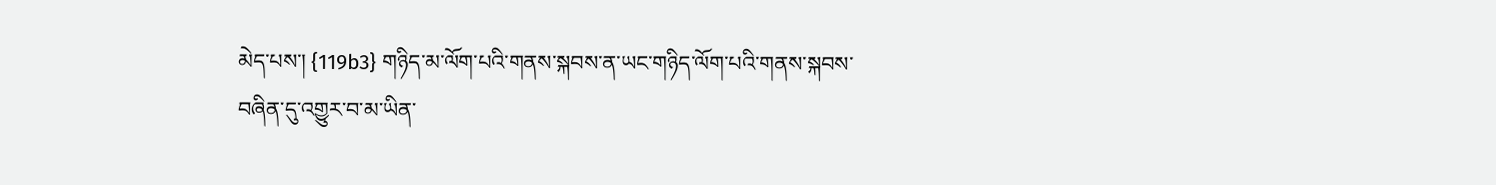མེད་པས་། {119b3} གཉིད་མ་ལོག་པའི་གནས་སྐབས་ན་ཡང་གཉིད་ལོག་པའི་གནས་སྐབས་བཞིན་དུ་འགྱུར་བ་མ་ཡིན་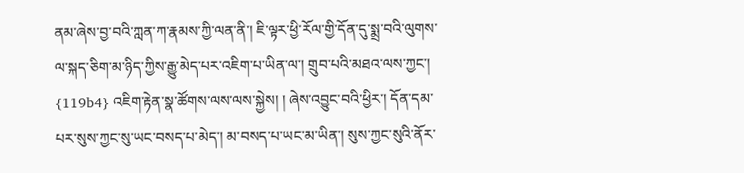ནམ་ཞེས་བྱ་བའི་ཀླན་ཀ་རྣམས་ཀྱི་ལན་ནི་། ཇི་ལྟར་ཕྱི་རོལ་གྱི་དོན་དུ་སྨྲ་བའི་ལུགས་ལ་སྐད་ཅིག་མ་ཉིད་ཀྱིས་རྒྱུ་མེད་པར་འཇིག་པ་ཡིན་ལ་། གྲུབ་པའི་མཐའ་ལས་ཀྱང་། {119b4} འཇིག་རྟེན་སྣ་ཚོགས་ལས་ལས་སྐྱེས། ། ཞེས་འབྱུང་བའི་ཕྱིར་། དོན་དམ་པར་སུས་ཀྱང་སུ་ཡང་བསད་པ་མེད་། མ་བསད་པ་ཡང་མ་ཡིན་། སུས་ཀྱང་སུའི་ནོར་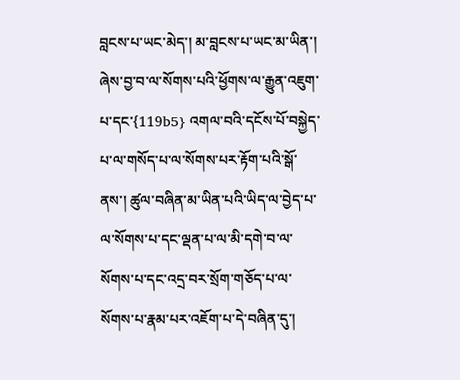བླངས་པ་ཡང་མེད་། མ་བླངས་པ་ཡང་མ་ཡིན་། ཞེས་བྱ་བ་ལ་སོགས་པའི་ཕྱོགས་ལ་རྒྱུན་འཇུག་པ་དང་{119b5} འགལ་བའི་དངོས་པོ་བསྐྱེད་པ་ལ་གསོད་པ་ལ་སོགས་པར་རྟོག་པའི་སྒོ་ནས་། ཚུལ་བཞིན་མ་ཡིན་པའི་ཡིད་ལ་བྱེད་པ་ལ་སོགས་པ་དང་ལྡན་པ་ལ་མི་དགེ་བ་ལ་སོགས་པ་དང་འདྲ་བར་སྲོག་གཅོད་པ་ལ་སོགས་པ་རྣམ་པར་འཇོག་པ་དེ་བཞིན་དུ་།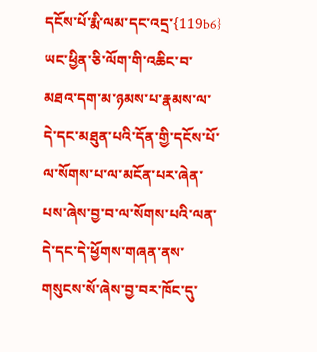དངོས་པོ་རྨི་ལམ་དང་འདྲ་{119b6} ཡང་ཕྱིན་ཅི་ལོག་གི་འཆིང་བ་མཐའ་དག་མ་ཉམས་པ་རྣམས་ལ་དེ་དང་མཐུན་པའི་དོན་གྱི་དངོས་པོ་ལ་སོགས་པ་ལ་མངོན་པར་ཞེན་པས་ཞེས་བྱ་བ་ལ་སོགས་པའི་ལན་དེ་དང་དེ་ཕྱོགས་གཞན་ནས་གསུངས་སོ་ཞེས་བྱ་བར་ཁོང་དུ་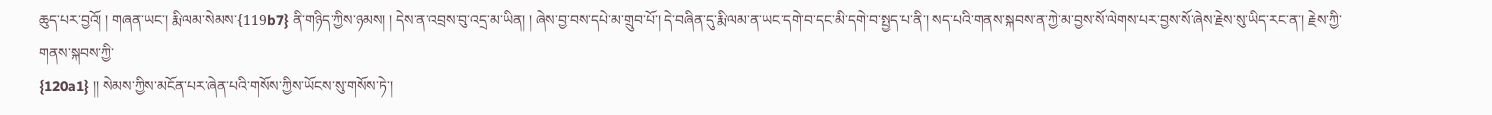ཆུད་པར་བྱའོ། ། གཞན་ཡང་། རྨི་ལམ་སེམས་{119b7} ནི་གཉིད་ཀྱིས་ཉམས། ། དེས་ན་འབྲས་བུ་འདྲ་མ་ཡིན། ། ཞེས་བྱ་བས་དཔེ་མ་གྲུབ་པོ་། དེ་བཞིན་དུ་རྨི་ལམ་ན་ཡང་དགེ་བ་དང་མི་དགེ་བ་སྤྱད་པ་ནི་། སད་པའི་གནས་སྐབས་ན་ཀྱེ་མ་བྱས་སོ་ལེགས་པར་བྱས་སོ་ཞེས་རྗེས་སུ་ཡིད་རང་ན་། རྗེས་ཀྱི་གནས་སྐབས་ཀྱི་
{120a1} །། སེམས་ཀྱིས་མངོན་པར་ཞེན་པའི་གསོས་ཀྱིས་ཡོངས་སུ་གསོས་ཏེ་།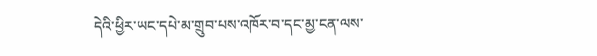དེའི་ཕྱིར་ཡང་དཔེ་མ་གྲུབ་པས་འཁོར་བ་དང་མྱ་ངན་ལས་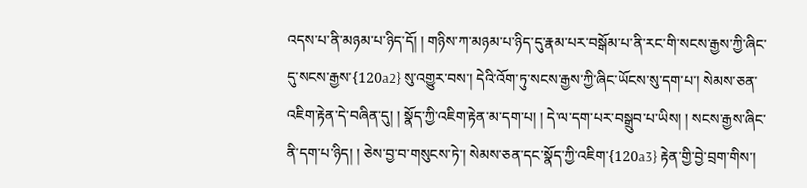འདས་པ་ནི་མཉམ་པ་ཉིད་དོ། ། གཉིས་ཀ་མཉམ་པ་ཉིད་དུ་རྣམ་པར་བསྒོམ་པ་ནི་རང་གི་སངས་རྒྱས་ཀྱི་ཞིང་དུ་སངས་རྒྱས་{120a2} སུ་འགྱུར་བས་། དེའི་འོག་ཏུ་སངས་རྒྱས་ཀྱི་ཞིང་ཡོངས་སུ་དག་པ་། སེམས་ཅན་འཇིག་རྟེན་དེ་བཞིན་དུ། ། སྣོད་ཀྱི་འཇིག་རྟེན་མ་དག་པ། ། དེ་ལ་དག་པར་བསྒྲུབ་པ་ཡིས། ། སངས་རྒྱས་ཞིང་ནི་དག་པ་ཉིད། ། ཅེས་བྱ་བ་གསུངས་ཏེ་། སེམས་ཅན་དང་སྣོད་ཀྱི་འཇིག་{120a3} རྟེན་གྱི་བྱེ་བྲག་གིས་།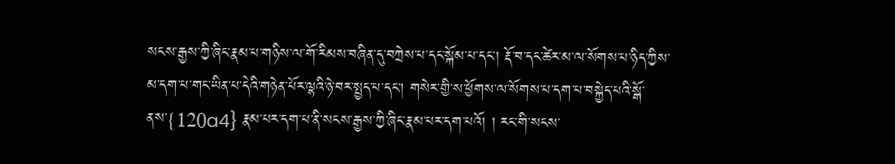སངས་རྒྱས་ཀྱི་ཞིང་རྣམ་པ་གཉིས་ལ་གོ་རིམས་བཞིན་དུ་བཀྲེས་པ་དང་སྐོམ་པ་དང་། རྡོ་བ་དང་ཚེར་མ་ལ་སོགས་པ་ཉིད་ཀྱིས་མ་དག་པ་གང་ཡིན་པ་དེའི་གཉེན་པོར་ལྷའི་ཉེ་བར་སྤྱད་པ་དང་། གསེར་གྱི་ས་ཕྱོགས་ལ་སོགས་པ་དག་པ་བསྐྱེད་པའི་སྒོ་ནས་{120a4} རྣམ་པར་དག་པ་ནི་སངས་རྒྱས་ཀྱི་ཞིང་རྣམ་པར་དག་པའོ། ། རང་གི་སངས་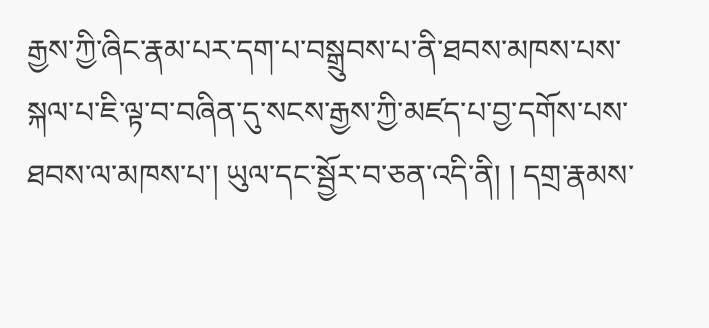རྒྱས་ཀྱི་ཞིང་རྣམ་པར་དག་པ་བསྒྲུབས་པ་ནི་ཐབས་མཁས་པས་སྐལ་པ་ཇི་ལྟ་བ་བཞིན་དུ་སངས་རྒྱས་ཀྱི་མཛད་པ་བྱ་དགོས་པས་ཐབས་ལ་མཁས་པ་། ཡུལ་དང་སྦྱོར་བ་ཅན་འདི་ནི། ། དགྲ་རྣམས་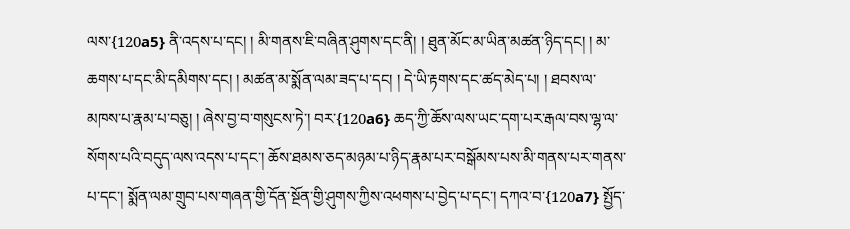ལས་{120a5} ནི་འདས་པ་དང། ། མི་གནས་ཇི་བཞིན་ཤུགས་དང་ནི། ། ཐུན་མོང་མ་ཡིན་མཚན་ཉིད་དང། ། མ་ཆགས་པ་དང་མི་དམིགས་དང། ། མཚན་མ་སྨོན་ལམ་ཟད་པ་དང། ། དེ་ཡི་རྟགས་དང་ཚད་མེད་པ། ། ཐབས་ལ་མཁས་པ་རྣམ་པ་བཅུ། ། ཞེས་བྱ་བ་གསུངས་ཏེ་། བར་{120a6} ཆད་ཀྱི་ཆོས་ལས་ཡང་དག་པར་རྒལ་བས་ལྷ་ལ་སོགས་པའི་བདུད་ལས་འདས་པ་དང་། ཆོས་ཐམས་ཅད་མཉམ་པ་ཉིད་རྣམ་པར་བསྒོམས་པས་མི་གནས་པར་གནས་པ་དང་། སྨོན་ལམ་གྲུབ་པས་གཞན་གྱི་དོན་སྔོན་གྱི་ཤུགས་ཀྱིས་འཕགས་པ་བྱེད་པ་དང་། དཀའ་བ་{120a7} སྤྱོད་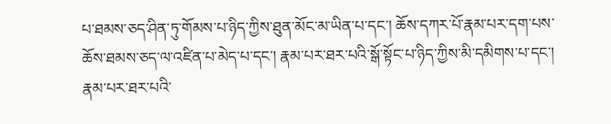པ་ཐམས་ཅད་ཤིན་ཏུ་གོམས་པ་ཉིད་ཀྱིས་ཐུན་མོང་མ་ཡིན་པ་དང་། ཆོས་དཀར་པོ་རྣམ་པར་དག་པས་ཆོས་ཐམས་ཅད་ལ་འཛིན་པ་མེད་པ་དང་། རྣམ་པར་ཐར་པའི་སྒོ་སྟོང་པ་ཉིད་ཀྱིས་མི་དམིགས་པ་དང་། རྣམ་པར་ཐར་པའི་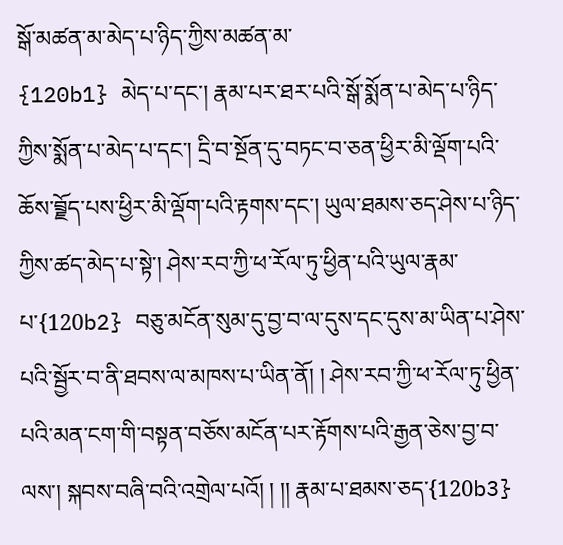སྒོ་མཚན་མ་མེད་པ་ཉིད་ཀྱིས་མཚན་མ་
{120b1} མེད་པ་དང་། རྣམ་པར་ཐར་པའི་སྒོ་སྨོན་པ་མེད་པ་ཉིད་ཀྱིས་སྨོན་པ་མེད་པ་དང་། དྲི་བ་སྔོན་དུ་བཏང་བ་ཅན་ཕྱིར་མི་ལྡོག་པའི་ཆོས་བྲྗོད་པས་ཕྱིར་མི་ལྡོག་པའི་རྟགས་དང་། ཡུལ་ཐམས་ཅད་ཤེས་པ་ཉིད་ཀྱིས་ཚད་མེད་པ་སྟེ་། ཤེས་རབ་ཀྱི་ཕ་རོལ་ཏུ་ཕྱིན་པའི་ཡུལ་རྣམ་པ་{120b2} བཅུ་མངོན་སུམ་དུ་བྱ་བ་ལ་དུས་དང་དུས་མ་ཡིན་པ་ཤེས་པའི་སྦྱོར་བ་ནི་ཐབས་ལ་མཁས་པ་ཡིན་ནོ། ། ཤེས་རབ་ཀྱི་ཕ་རོལ་ཏུ་ཕྱིན་པའི་མན་ངག་གི་བསྟན་བཅོས་མངོན་པར་རྟོགས་པའི་རྒྱན་ཅེས་བྱ་བ་ལས་། སྐབས་བཞི་བའི་འགྲེལ་པའོ། ། །། རྣམ་པ་ཐམས་ཅད་{120b3}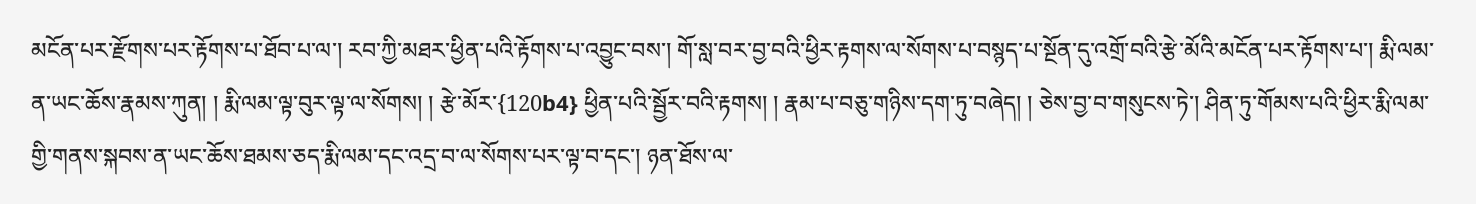མངོན་པར་རྫོགས་པར་རྟོགས་པ་ཐོབ་པ་ལ་། རབ་ཀྱི་མཐར་ཕྱིན་པའི་རྟོགས་པ་འབྱུང་བས་། གོ་སླ་བར་བྱ་བའི་ཕྱིར་རྟགས་ལ་སོགས་པ་བསྙད་པ་སྔོན་དུ་འགྲོ་བའི་རྩེ་མོའི་མངོན་པར་རྟོགས་པ་། རྨི་ལམ་ན་ཡང་ཆོས་རྣམས་ཀུན། ། རྨི་ལམ་ལྟ་བུར་ལྟ་ལ་སོགས། ། རྩེ་མོར་{120b4} ཕྱིན་པའི་སྦྱོར་བའི་རྟགས། ། རྣམ་པ་བཅུ་གཉིས་དག་ཏུ་བཞེད། ། ཅེས་བྱ་བ་གསུངས་ཏེ་། ཤིན་ཏུ་གོམས་པའི་ཕྱིར་རྨི་ལམ་གྱི་གནས་སྐབས་ན་ཡང་ཆོས་ཐམས་ཅད་རྨི་ལམ་དང་འདྲ་བ་ལ་སོགས་པར་ལྟ་བ་དང་། ཉན་ཐོས་ལ་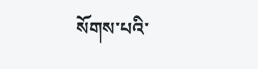སོགས་པའི་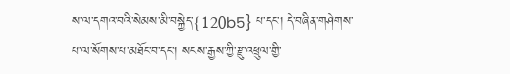ས་ལ་དགའ་བའི་སེམས་མི་བསྐྱེད་{120b5} པ་དང་། དེ་བཞིན་གཤེགས་པ་ལ་སོགས་པ་མཐོང་བ་དང་། སངས་རྒྱས་ཀྱི་རྫུ་འཕྲུལ་གྱི་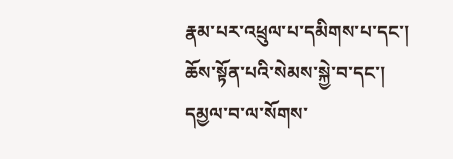རྣམ་པར་འཕྲུལ་པ་དམིགས་པ་དང་། ཆོས་སྟོན་པའི་སེམས་སྐྱེ་བ་དང་། དམྱལ་བ་ལ་སོགས་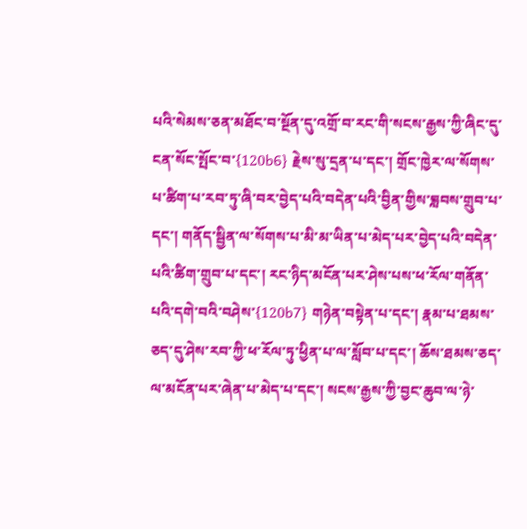པའི་སེམས་ཅན་མཐོང་བ་སྔོན་དུ་འགྲོ་བ་རང་གི་སངས་རྒྱས་ཀྱི་ཞིང་དུ་ངན་སོང་སྤོང་བ་{120b6} རྗེས་སུ་དྲན་པ་དང་། གྲོང་ཁྱེར་ལ་སོགས་པ་ཚིག་པ་རབ་ཏུ་ཞི་བར་བྱེད་པའི་བདེན་པའི་བྱིན་གྱིས་བྲླབས་གྲུབ་པ་དང་། གནོད་སྦྱིན་ལ་སོགས་པ་མི་མ་ཡིན་པ་མེད་པར་བྱེད་པའི་བདེན་པའི་ཚིག་གྲུབ་པ་དང་། རང་ཉིད་མངོན་པར་ཤེས་པས་ཕ་རོལ་གནོན་པའི་དགེ་བའི་བཤེས་{120b7} གཉེན་བསྟེན་པ་དང་། རྣམ་པ་ཐམས་ཅད་དུ་ཤེས་རབ་ཀྱི་ཕ་རོལ་ཏུ་ཕྱིན་པ་ལ་སློབ་པ་དང་། ཆོས་ཐམས་ཅད་ལ་མངོན་པར་ཞེན་པ་མེད་པ་དང་། སངས་རྒྱས་ཀྱི་བྱང་ཆུབ་ལ་ཉེ་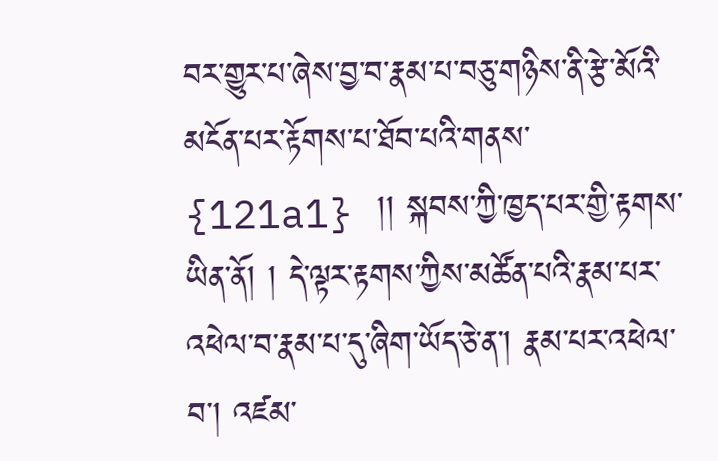བར་གྱུར་པ་ཞེས་བྱ་བ་རྣམ་པ་བཅུ་གཉིས་ནི་རྩེ་མོའི་མངོན་པར་རྟོགས་པ་ཐོབ་པའི་གནས་
{121a1} །། སྐབས་ཀྱི་ཁྱད་པར་གྱི་རྟགས་ཡིན་ནོ། ། དེ་ལྟར་རྟགས་ཀྱིས་མཚོན་པའི་རྣམ་པར་འཕེལ་བ་རྣམ་པ་དུ་ཞིག་ཡོད་ཅེ་ན་། རྣམ་པར་འཕེལ་བ་། འཛམ་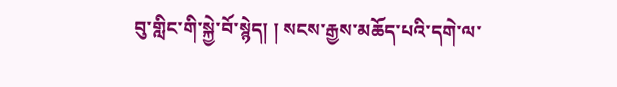བུ་གླིང་གི་སྐྱེ་བོ་སྙེད། ། སངས་རྒྱས་མཆོད་པའི་དགེ་ལ་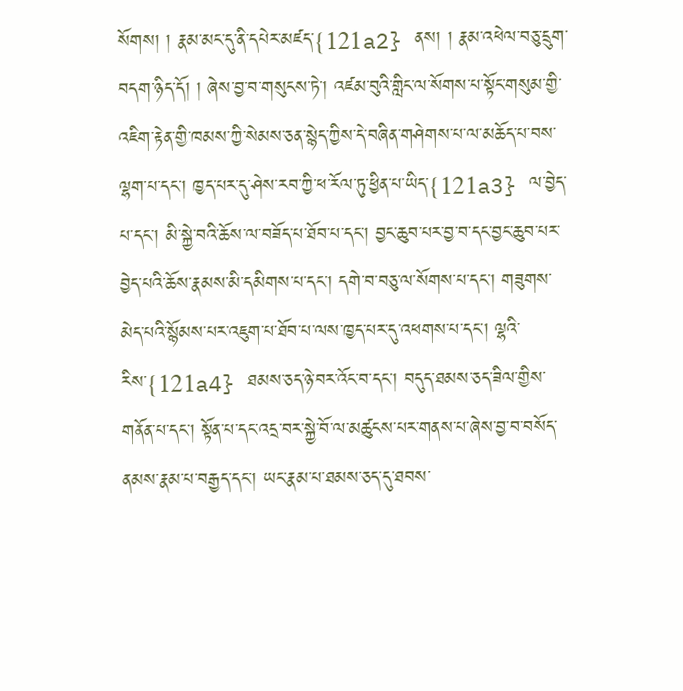སོགས། ། རྣམ་མང་དུ་ནི་དཔེར་མཛད་{121a2} ནས། ། རྣམ་འཕེལ་བཅུ་དྲུག་བདག་ཉིད་དོ། ། ཞེས་བྱ་བ་གསུངས་ཏེ་། འཛམ་བུའི་གླིང་ལ་སོགས་པ་སྟོང་གསུམ་གྱི་འཇིག་རྟེན་གྱི་ཁམས་ཀྱི་སེམས་ཅན་སྙེད་ཀྱིས་དེ་བཞིན་གཤེགས་པ་ལ་མཆོད་པ་བས་ལྷག་པ་དང་། ཁྱད་པར་དུ་ཤེས་རབ་ཀྱི་ཕ་རོལ་ཏུ་ཕྱིན་པ་ཡིད་{121a3} ལ་བྱེད་པ་དང་། མི་སྐྱེ་བའི་ཆོས་ལ་བཟོད་པ་ཐོབ་པ་དང་། བྱང་ཆུབ་པར་བྱ་བ་དང་བྱང་ཆུབ་པར་བྱེད་པའི་ཆོས་རྣམས་མི་དམིགས་པ་དང་། དགེ་བ་བཅུ་ལ་སོགས་པ་དང་། གཟུགས་མེད་པའི་སྙོམས་པར་འཇུག་པ་ཐོབ་པ་ལས་ཁྱད་པར་དུ་འཕགས་པ་དང་། ལྷའི་རིས་{121a4} ཐམས་ཅད་ཉེ་བར་འོང་བ་དང་། བདུད་ཐམས་ཅད་ཟིལ་གྱིས་གནོན་པ་དང་། སྟོན་པ་དང་འདྲ་བར་སྐྱེ་བོ་ལ་མཚུངས་པར་གནས་པ་ཞེས་བྱ་བ་བསོད་ནམས་རྣམ་པ་བརྒྱད་དང་། ཡང་རྣམ་པ་ཐམས་ཅད་དུ་ཐབས་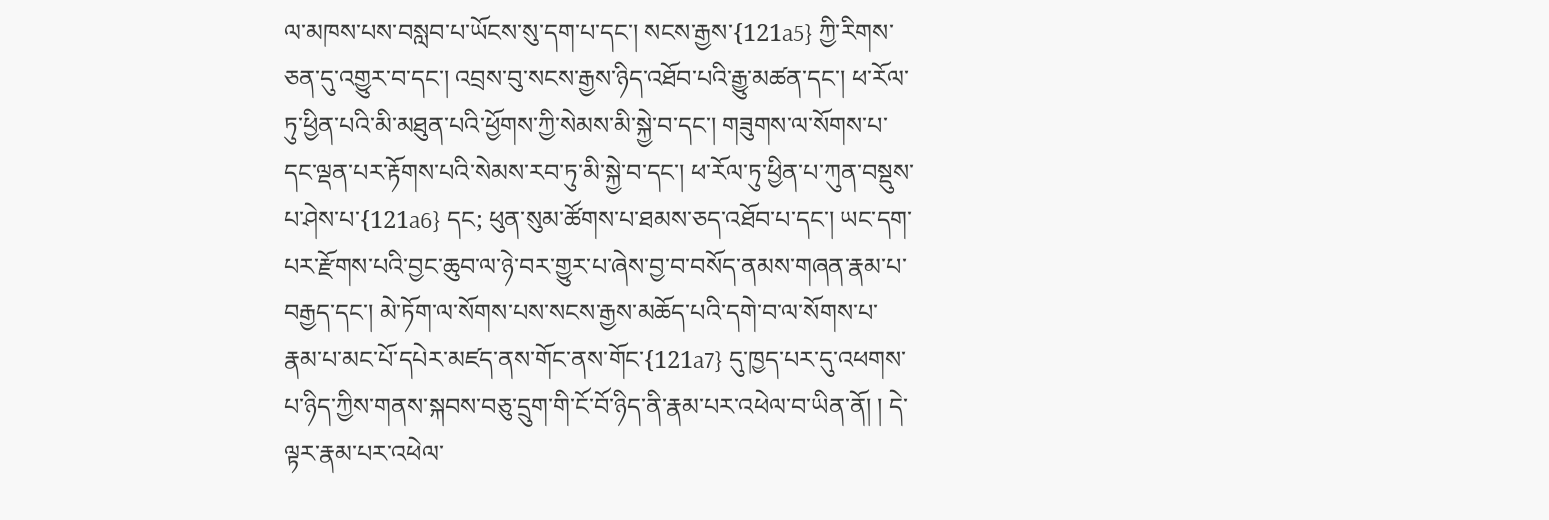ལ་མཁས་པས་བསླབ་པ་ཡོངས་སུ་དག་པ་དང་། སངས་རྒྱས་{121a5} ཀྱི་རིགས་ཅན་དུ་འགྱུར་བ་དང་། འབྲས་བུ་སངས་རྒྱས་ཉིད་འཐོབ་པའི་རྒྱུ་མཚན་དང་། ཕ་རོལ་ཏུ་ཕྱིན་པའི་མི་མཐུན་པའི་ཕྱོགས་ཀྱི་སེམས་མི་སྐྱེ་བ་དང་། གཟུགས་ལ་སོགས་པ་དང་ལྡན་པར་རྟོགས་པའི་སེམས་རབ་ཏུ་མི་སྐྱེ་བ་དང་། ཕ་རོལ་ཏུ་ཕྱིན་པ་ཀུན་བསྡུས་པ་ཤེས་པ་{121a6} དང; ཕུན་སུམ་ཚོགས་པ་ཐམས་ཅད་འཐོབ་པ་དང་། ཡང་དག་པར་རྫོགས་པའི་བྱང་ཆུབ་ལ་ཉེ་བར་གྱུར་པ་ཞེས་བྱ་བ་བསོད་ནམས་གཞན་རྣམ་པ་བརྒྱད་དང་། མེ་ཏོག་ལ་སོགས་པས་སངས་རྒྱས་མཆོད་པའི་དགེ་བ་ལ་སོགས་པ་རྣམ་པ་མང་པོ་དཔེར་མཛད་ནས་གོང་ནས་གོང་{121a7} དུ་ཁྱད་པར་དུ་འཕགས་པ་ཉིད་ཀྱིས་གནས་སྐབས་བཅུ་དྲུག་གི་ངོ་བོ་ཉིད་ནི་རྣམ་པར་འཕེལ་བ་ཡིན་ནོ། ། དེ་ལྟར་རྣམ་པར་འཕེལ་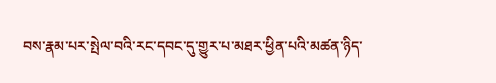བས་རྣམ་པར་སྤེལ་བའི་རང་དབང་དུ་གྱུར་པ་མཐར་ཕྱིན་པའི་མཚན་ཉིད་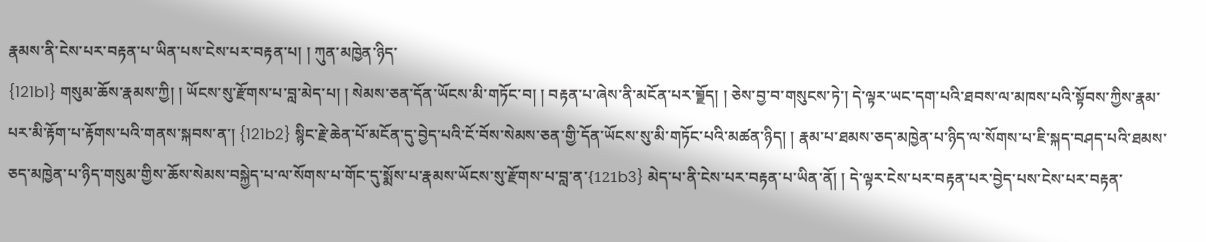རྣམས་ནི་ངེས་པར་བརྟན་པ་ཡིན་པས་ངེས་པར་བརྟན་པ། ། ཀུན་མཁྱེན་ཉིད་
{121b1} གསུམ་ཆོས་རྣམས་ཀྱི། ། ཡོངས་སུ་རྫོགས་པ་བླ་མེད་པ། ། སེམས་ཅན་དོན་ཡོངས་མི་གཏོང་བ། ། བརྟན་པ་ཞེས་ནི་མངོན་པར་བྲྗོད། ། ཅེས་བྱ་བ་གསུངས་ཏེ་། དེ་ལྟར་ཡང་དག་པའི་ཐབས་ལ་མཁས་པའི་སྟོབས་ཀྱིས་རྣམ་པར་མི་རྟོག་པ་རྟོགས་པའི་གནས་སྐབས་ན་། {121b2} སྙིང་རྗེ་ཆེན་པོ་མངོན་དུ་བྱེད་པའི་ངོ་བོས་སེམས་ཅན་གྱི་དོན་ཡོངས་སུ་མི་གཏོང་པའི་མཚན་ཉིད། ། རྣམ་པ་ཐམས་ཅད་མཁྱེན་པ་ཉིད་ལ་སོགས་པ་ཇི་སྐད་བཤད་པའི་ཐམས་ཅད་མཁྱེན་པ་ཉིད་གསུམ་གྱིས་ཆོས་སེམས་བསྐྱེད་པ་ལ་སོགས་པ་གོང་དུ་སྨོས་པ་རྣམས་ཡོངས་སུ་རྫོགས་པ་བླ་ན་{121b3} མེད་པ་ནི་ངེས་པར་བརྟན་པ་ཡིན་ནོ། ། དེ་ལྟར་ངེས་པར་བརྟན་པར་བྱེད་པས་ངེས་པར་བརྟན་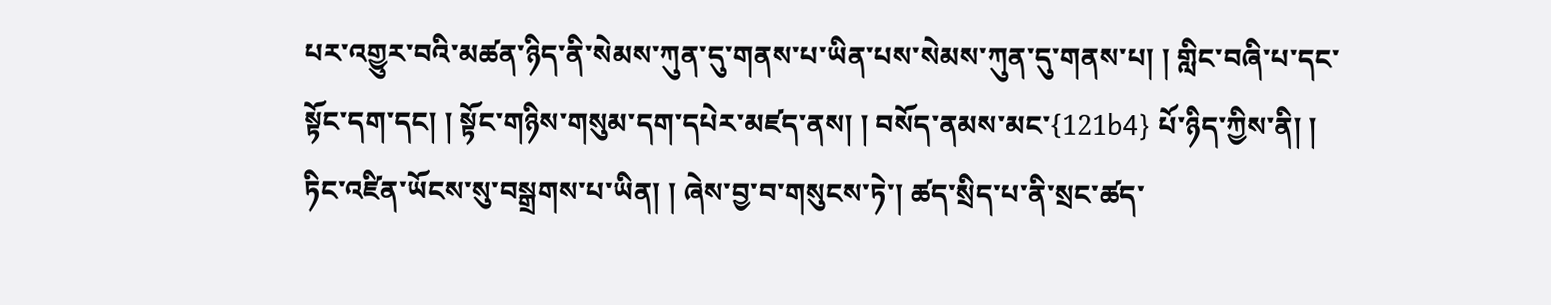པར་འགྱུར་བའི་མཚན་ཉིད་ནི་སེམས་ཀུན་དུ་གནས་པ་ཡིན་པས་སེམས་ཀུན་དུ་གནས་པ། ། གླིང་བཞི་པ་དང་སྟོང་དག་དང། ། སྟོང་གཉིས་གསུམ་དག་དཔེར་མཛད་ནས། ། བསོད་ནམས་མང་{121b4} པོ་ཉིད་ཀྱིས་ནི། ། ཏིང་འཛིན་ཡོངས་སུ་བསྒྲགས་པ་ཡིན། ། ཞེས་བྱ་བ་གསུངས་ཏེ་། ཚད་སྲིད་པ་ནི་སྲང་ཚད་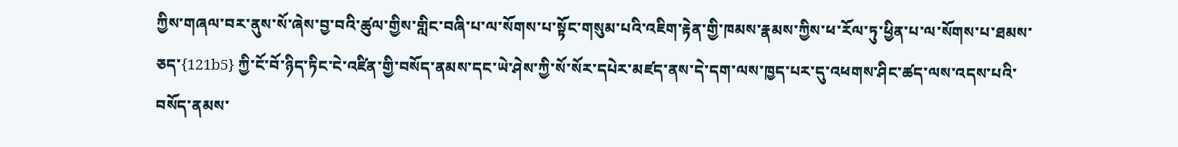ཀྱིས་གཞལ་བར་ནུས་སོ་ཞེས་བྱ་བའི་ཚུལ་གྱིས་གླིང་བཞི་པ་ལ་སོགས་པ་སྟོང་གསུམ་པའི་འཇིག་རྟེན་གྱི་ཁམས་རྣམས་ཀྱིས་ཕ་རོལ་ཏུ་ཕྱིན་པ་ལ་སོགས་པ་ཐམས་ཅད་{121b5} ཀྱི་ངོ་བོ་ཉིད་ཏིང་ངེ་འཛིན་གྱི་བསོད་ནམས་དང་ཡེ་ཤེས་ཀྱི་སོ་སོར་དཔེར་མཛད་ནས་དེ་དག་ལས་ཁྱད་པར་དུ་འཕགས་ཤིང་ཚད་ལས་འདས་པའི་བསོད་ནམས་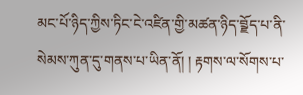མང་པོ་ཉིད་ཀྱིས་ཏིང་ངེ་འཛིན་གྱི་མཚན་ཉིད་བྲྗོད་པ་ནི་སེམས་ཀུན་དུ་གནས་པ་ཡིན་ནོ། ། རྟགས་ལ་སོགས་པ་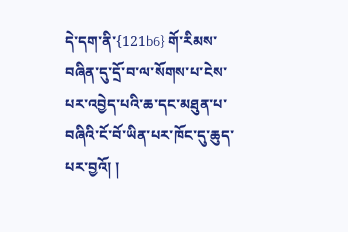དེ་དག་ནི་{121b6} གོ་རིམས་བཞིན་དུ་དྲོ་བ་ལ་སོགས་པ་ངེས་པར་འབྱེད་པའི་ཆ་དང་མཐུན་པ་བཞིའི་ངོ་བོ་ཡིན་པར་ཁོང་དུ་ཆུད་པར་བྱའོ། །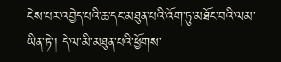ངེས་པར་འབྱེད་པའི་ཆ་དང་མཐུན་པའི་འོག་ཏུ་མཐོང་བའི་ལམ་ཡིན་ཏེ་། དེ་ལ་མི་མཐུན་པའི་ཕྱོགས་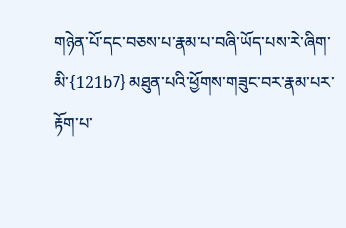གཉེན་པོ་དང་བཅས་པ་རྣམ་པ་བཞི་ཡོད་པས་རེ་ཞིག་མི་{121b7} མཐུན་པའི་ཕྱོགས་གཟུང་བར་རྣམ་པར་རྟོག་པ་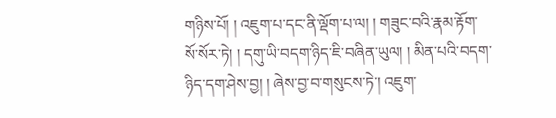གཉིས་པོ། ། འཇུག་པ་དང་ནི་ལྡོག་པ་ལ། ། གཟུང་བའི་རྣམ་རྟོག་སོ་སོར་ཏེ། ། དགུ་ཡི་བདག་ཉིད་ཇི་བཞིན་ཡུལ། ། མིན་པའི་བདག་ཉིད་དག་ཤེས་བྱ། ། ཞེས་བྱ་བ་གསུངས་ཏེ་། འཇུག་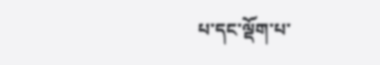པ་དང་ལྡོག་པ་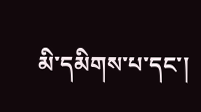མི་དམིགས་པ་དང་།